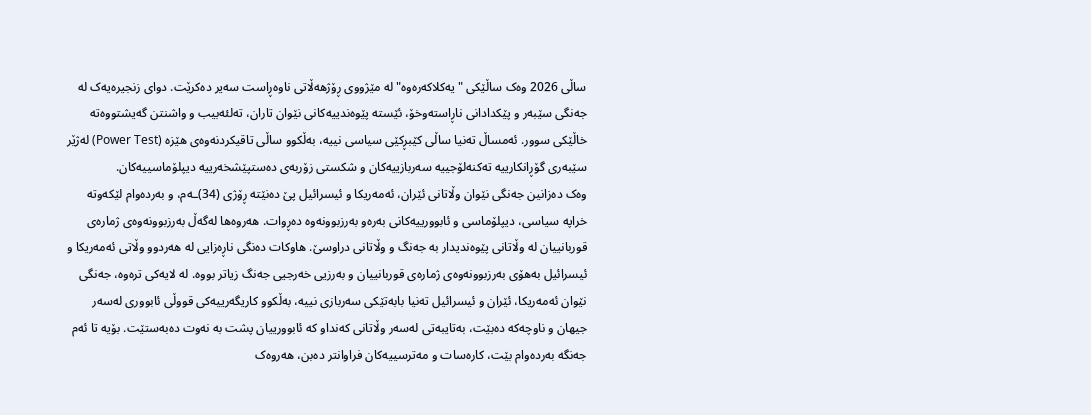ساڵی 2026 وەک ساڵێکی "یەکلاکەرەوە" لە مێژووی ڕۆژهەڵاتی ناوەڕاست سەیر دەکرێت. دوای زنجیرەیەک لە جەنگی سێبەر و پێکدادانی ناڕاستەوخۆ، ئێستە پێوەندییەکانی نێوان تاران، تەلئەبیب و واشنتن گەیشتووەتە خاڵێکی سوور. ئەمساڵ تەنیا ساڵی کێبڕکێی سیاسی نییە، بەڵکوو ساڵی تاقیکردنەوەی هێزە (Power Test) لەژێر سێبەری گۆڕانکارییە تەکنەلۆجییە سەربازییەکان و شکستی زۆربەی دەستپێشخەرییە دیپلۆماسییەکان.
وەک دەزانین جەنگی نێوان وڵاتانی ئێران، ئەمەریکا و ئیسرائیل پێ دەنێتە ڕۆژی (34)ـەم، و بەردەوام لێکەوتە خراپە سیاسی، دیپلۆماسی و ئابوورییەکانی بەرەو بەرزبوونەوە دەڕوات. هەروەها لەگەڵ بەرزبوونەوەی ژمارەی قوربانییان لە وڵاتانی پێوەندیدار بە جەنگ و وڵاتانی دراوسێ. هاوکات دەنگی ناڕەزایی لە هەردوو وڵاتی ئەمەریکا و ئیسرائیل بەهۆی بەرزبوونەوەی ژمارەی قوربانییان و بەرزیی خەرجیی جەنگ زیاتر بووە. لە لایەکی ترەوە، جەنگی نێوان ئەمەریکا، ئێران و ئیسرائیل تەنیا بابەتێکی سەربازی نییە، بەڵکوو کاریگەرییەکی قووڵی ئابووری لەسەر جیهان و ناوچەکە دەبێت، بەتایبەتی لەسەر وڵاتانی کەنداو کە ئابوورییان پشت بە نەوت دەبەستێت. بۆیە تا ئەم جەنگە بەردەوام بێت، کارەسات و مەترسییەکان فراوانتر دەبن، هەروەک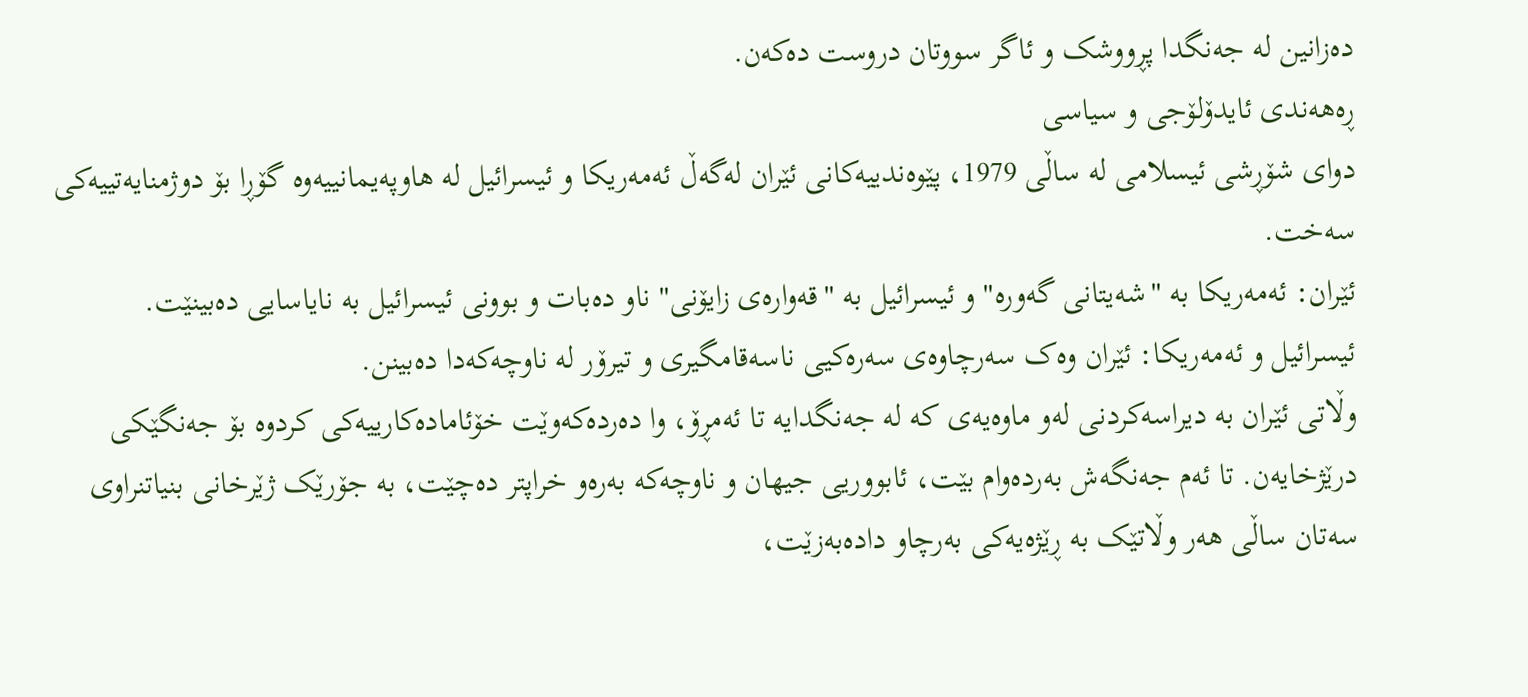دەزانین لە جەنگدا پڕووشک و ئاگر سووتان دروست دەکەن.
ڕەهەندی ئایدۆلۆجی و سیاسی
دوای شۆڕشی ئیسلامی لە ساڵی 1979، پێوەندییەکانی ئێران لەگەڵ ئەمەریکا و ئیسرائیل لە هاوپەیمانییەوە گۆڕا بۆ دوژمنایەتییەکی سەخت.
ئێران: ئەمەریکا بە "شەیتانی گەورە" و ئیسرائیل بە "قەوارەی زایۆنی" ناو دەبات و بوونی ئیسرائیل بە نایاسایی دەبینێت.
ئیسرائیل و ئەمەریکا: ئێران وەک سەرچاوەی سەرەکیی ناسەقامگیری و تیرۆر لە ناوچەکەدا دەبینن.
وڵاتی ئێران بە دیراسەکردنی لەو ماوەیەی کە لە جەنگدایە تا ئەمڕۆ، وا دەردەکەوێت خۆئامادەکارییەکی كردوه بۆ جەنگێکی درێژخایەن. تا ئەم جەنگەش بەردەوام بێت، ئابووریی جیهان و ناوچەکە بەرەو خراپتر دەچێت، بە جۆرێک ژێرخانی بنیاتنراوی سەتان ساڵی هەر وڵاتێک بە ڕێژەیەکی بەرچاو دادەبەزێت،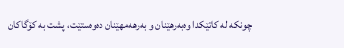چونکە لە کاتێکدا وەبەرهێنان و بەرهەمهێنان دەوەستێت، پشت بە کۆگاکان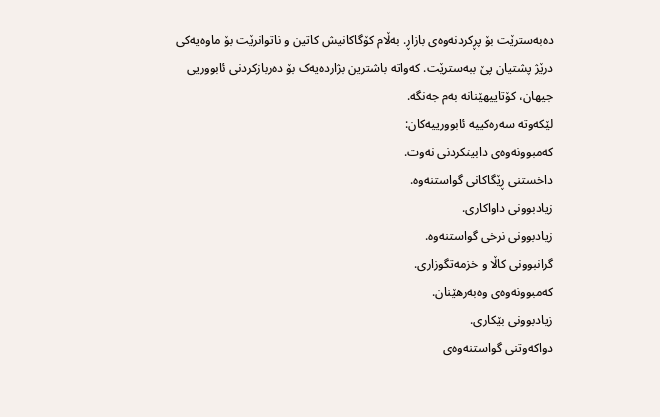دەبەسترێت بۆ پڕکردنەوەی بازاڕ. بەڵام کۆگاکانیش کاتین و ناتوانرێت بۆ ماوەیەکی درێژ پشتیان پێ ببەسترێت. کەواتە باشترین بژاردەیەک بۆ دەربازکردنی ئابووریی جیهان، کۆتاییهێنانە بەم جەنگە.
لێکەوتە سەرەکییە ئابوورییەکان:
کەمبوونەوەی دابینکردنی نەوت.
داخستنی ڕێگاکانی گواستنەوە.
زیادبوونی داواکاری.
زیادبوونی نرخی گواستنەوە.
گرانبوونی کاڵا و خزمەتگوزاری.
کەمبوونەوەی وەبەرهێنان.
زیادبوونی بێکاری.
دواکەوتنی گواستنەوەی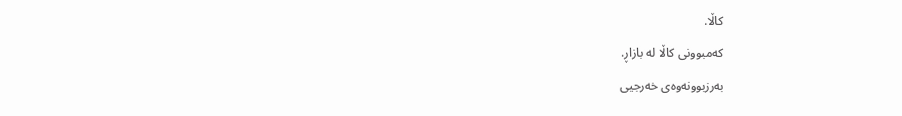کاڵا.
کەمبوونی کاڵا لە بازاڕ.
بەرزبوونەوەی خەرجیی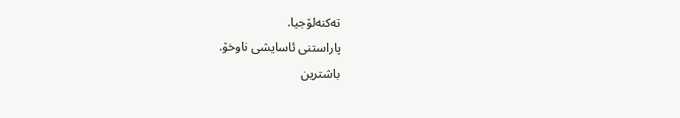تەکنەلۆجیا.
پاراستنی ئاسایشی ناوخۆ.
باشترین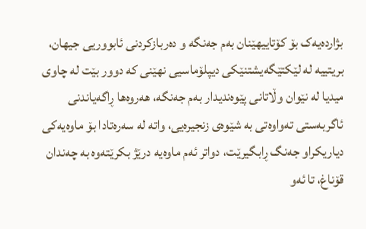بژاردەیەک بۆ کۆتاییهێنان بەم جەنگە و دەربازکردنی ئابووریی جیهان، بریتییە لە لێکتێگەیشتنێکی دیپلۆماسیی نهێنی کە دوور بێت لە چاوی میدیا لە نێوان وڵاتانی پێوەندیدار بەم جەنگە، هەروەها ڕاگەیاندنی ئاگربەستی تەواوەتی بە شێوەی زنجیرەیی، واتە لە سەرەتادا بۆ ماوەیەکی دیاریکراو جەنگ ڕابگیرێت، دواتر ئەم ماوەیە درێژ بکرێتەوە بە چەندان قۆناغ، تا ئەو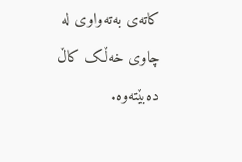کاتەی بەتەواوی لە چاوی خەڵک کاڵ دەبێتەوە.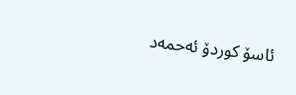ئاسۆ کوردۆ ئەحمەد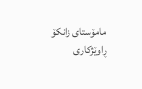مامۆستای زانکۆ
ڕاوێژکاری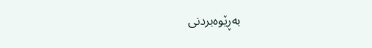بەڕێوەبردنی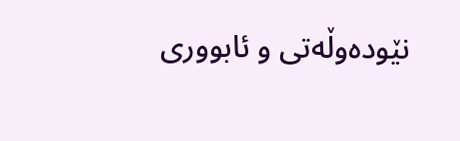نێودەوڵەتی و ئابووری